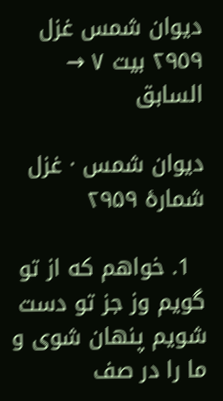ديوان شمس غزل ٢٩٥٩ بيت ٧ → السابق

ديوان شمس · غزل شمارهٔ ۲۹۵۹

  1. خواهم که از تو گویم وز جز تو دست شویم پنهان شوی و ما را در صف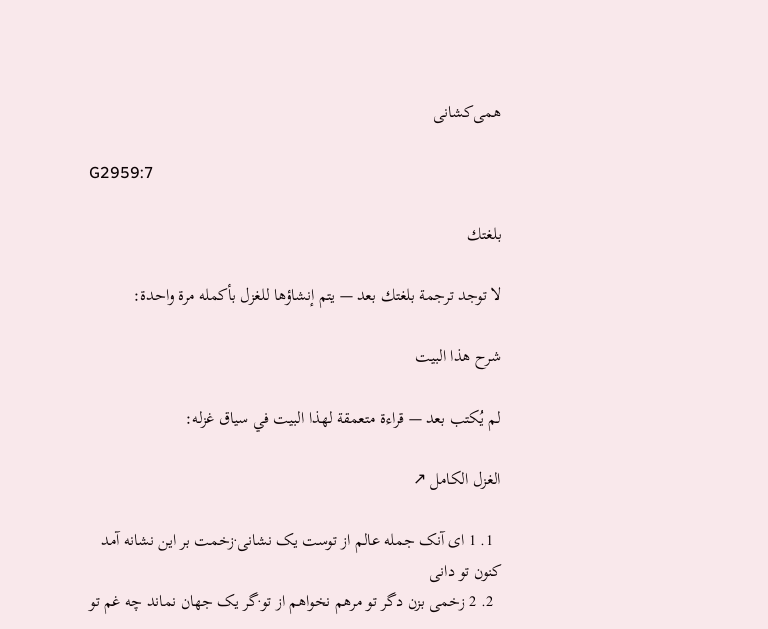همی‌کشانی

G2959:7

بلغتك

لا توجد ترجمة بلغتك بعد — يتم إنشاؤها للغزل بأكمله مرة واحدة:

شرح هذا البيت

لم يُكتب بعد — قراءة متعمقة لهذا البيت في سياق غزله:

الغزل الكامل ↗

  1. 1 ای آنک جمله عالم از توست یک نشانی·زخمت بر این نشانه آمد کنون تو دانی
  2. 2 زخمی بزن دگر تو مرهم نخواهم از تو·گر یک جهان نماند چه غم تو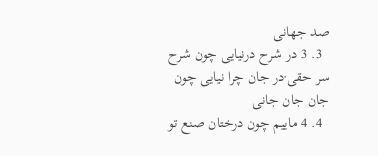صد جهانی
  3. 3 در شرح درنیایی چون شرح سر حقی·در جان چرا نیایی چون جان جان جانی
  4. 4 ماییم چون درختان صنع تو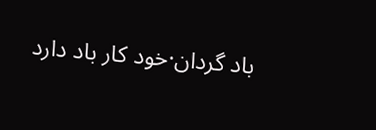باد گردان·خود کار باد دارد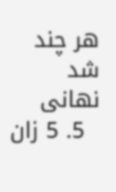هر چند شد نهانی
  5. 5 زان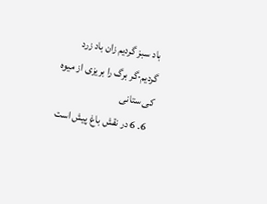باد سبز گردیم زان باد زرد گردیم·گر برگ را بریزی از میوه کی ستانی
  6. 6 در نقش باغ پیش است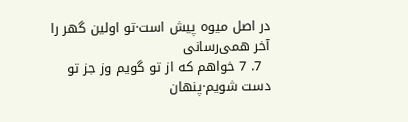در اصل میوه پیش است·تو اولین گهر را آخر همی‌رسانی
  7. 7 خواهم که از تو گویم وز جز تو دست شویم·پنهان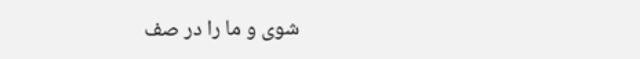شوی و ما را در صف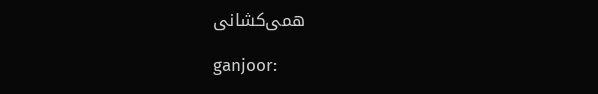همی‌کشانی

ganjoor: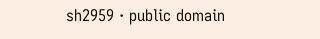sh2959 · public domain